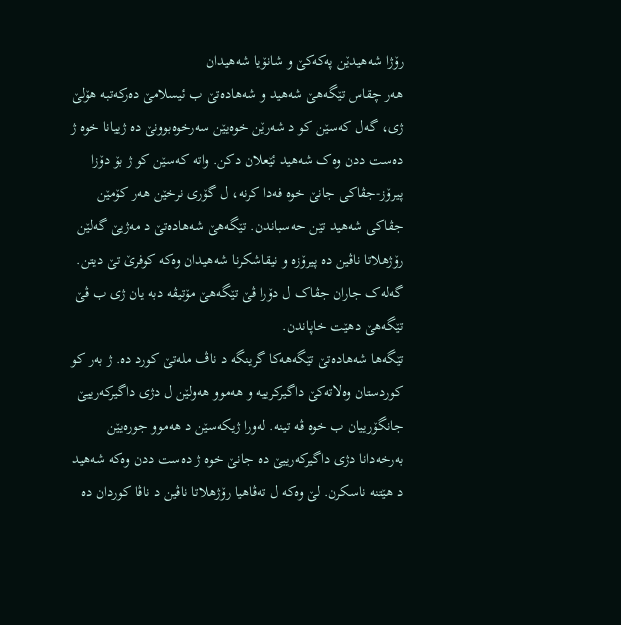رۆژا شەھیدێن پەکەکێ و شانۆیا شەھیدان
ھەر چقاس تێگەهێ شەھید و شەھادەتێ ب ئیسلامێ دەرکەتبە ھۆلێ ژی، گەل کەسێن کو د شەرێن خوەیێن سەرخوەبوونێ دە ژییانا خوە ژ دەست ددن وەک شەھید ئێعلان دکن. واتە کەسێن کو ژ بۆ دۆزا پیرۆز-جڤاکی جانێ خوە فەدا کرنە، ل گۆری نرخێن ھەر کۆمێن جڤاکی شەھید تێن حەسباندن. تێگەهێ شەھادەتێ د مەژیێ گەلێن رۆژھلاتا ناڤین دە پیرۆزە و نیقاشکرنا شەھیدان وەکە کوفرێ تێ دیتن. گەلەک جاران جڤاک ل دۆرا ڤێ تێگەھێ مۆتیڤە دبە یان ژی ب ڤێ تێگەهێ دهێت خاپاندن.
تێگەها شەھادەتێ تێگەھەکا گرینگە د ناڤ ملەتێ کورد دە. ژ بەر کو کوردستان وەلاتەکێ داگیرکرییە و ھەموو ھەولێن ل دژی داگیرکەرییێ جانگۆرییان ب خوە ڤە تینە. لەورا ژیکەسێن د ھەموو جورەیێن بەرخەدانا دژی داگیرکەرییێ دە جانێ خوە ژ دەست ددن وەکە شەھید د ھێتنە ناسکرن. لێ وەکە ل تەڤاھیا رۆژھلاتا ناڤین د ناڤا کوردان دە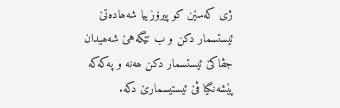ژی کەسێن کو پیرۆزییا شەھادەتێ ئیستسمار دکن و ب تێگەهێ شەھیدان جڤاکێ ئیستسمار دکن ھەنە و پەکەکە پێشەنگیا ڤێ ئیستیسمارێ دکە.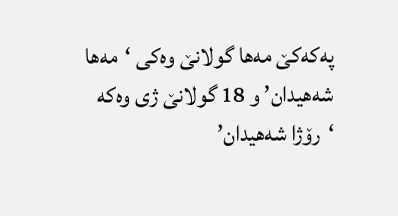پەکەکێ مەھا گولانێ وەکی ‘مەھا شەھیدان’ و 18 گولانێ ژی وەکە ‘رۆژا شەھیدان’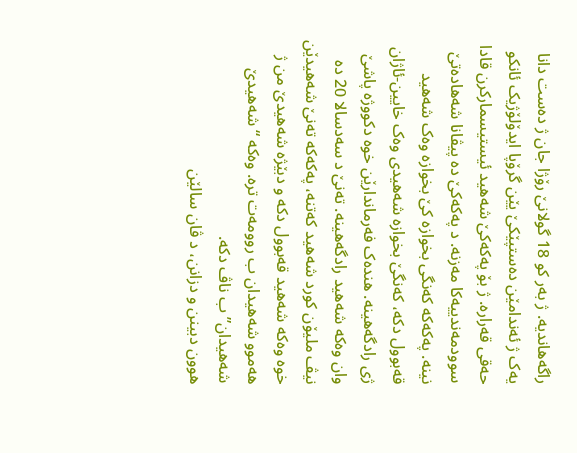راگەهاندیە. ژ بەر کو 18 گولانێ رۆژا جان ژ دەست دانا یەک ژ ئەندامێن دەستپێکێ یێن گرۆپا ایدۆلۆژیک ئانکو حەقی قەرارە. ژ بۆ پەکەکێ شەھید ئیستیسمارکرن قادا سوودمەندییەکا مەزنە. د پەکەکێ دە پیڤانا شەھادەتێ نینە. پەکەکە کەنگی بخوازە کێ بخوازە وەک شەھید قەبوول دکە، کەنگێ بخوازە شەھیدی وەک خایین-ئاژان ژی رادگەهینە. ھندەک فەرماندارێن خوە دکووژە پاشێ وان وەکە شەھید رادگەهینە. تەنێ د سەدسالا 20 دە نیڤ ملیۆن کورد شەھید کەتنە، پەکەکە تەنێ شەھیدێن خوە وەکە شەھید قەبوول دکە و دبێژە شەھیدێ من ژ ھەموو شەھیدان ب روومەت ترە. وەکە “شەھیدێ شەھیدان” ب ناڤ دکە.
ھوون دبینن و دزانن، د ڤان سالێن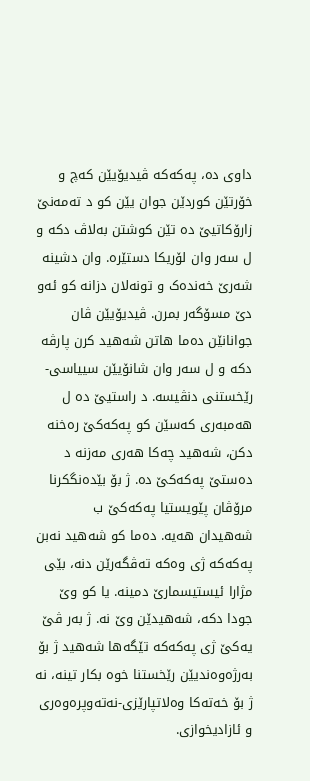داوی دە، پەکەکە ڤیدیۆیێن کەچ و خۆرتێن کوردێن جوان یێن کو د تەمەنێ زارۆکاتیێ دە تێن کوشتن بەلاڤ دکە و ل سەر وان لۆریکا دستێرە. وان دشینە شەرێ خەندەک و تونەلان دزانە کو ئەو دێ مسۆگەر بمرن. ڤیدیۆیێن ڤان جوانانێن دەما ھاتن شەھید کرن پارڤە دکە و ل سەر وان شانۆیێن سییاسی-رێخستنی دنڤیسە. د راستیێ دە ل ھەمبەری کەسێن کو پەکەکێ رەخنە دکن، شەھید چەکا ھەری مەزنە د دەستێ پەکەکێ دە. ژ بۆ بێدەنگکرنا مرۆڤان پێویستیا پەکەکێ ب شەھیدان ھەیە. دەما کو شەھید نەبن پەکەکە ژی وەکە تەڤگەرێن دنە، بێی مژارا ئیستیسمارێ دمینە. یا کو وێ جودا دکە، شەھیدێن وێ نە. ژ بەر ڤێ یەکێ ژی پەکەکە تێگەها شەھید ژ بۆ بەرژەوەندیێن رێخستنا خوە بکار تینە، نە ژ بۆ خەتەکا وەلاتپارێزی-نەتەوپرەوەری و ئازادیخوازی.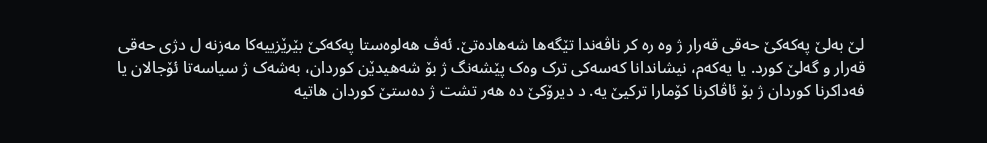لێ بەلێ پەکەکێ حەقی قەرار ژ وە رە کر ناڤەندا تێگەها شەھادەتێ. ئەڤ ھەلوەستا پەکەکێ بێرێزییەکا مەزنە ل دژی حەقی قەرار و گەلێ کورد. یا یەکەم، نیشاندانا کەسەکی ترک وەک پێشەنگ ژ بۆ شەھیدێن کوردان، بەشەک ژ سیاسەتا ئۆجالان یا فەداکرنا کوردان ژ بۆ ئاڤاکرنا کۆمارا ترکیێ یە. د دیرۆکێ دە ھەر تشت ژ دەستێ کوردان ھاتیە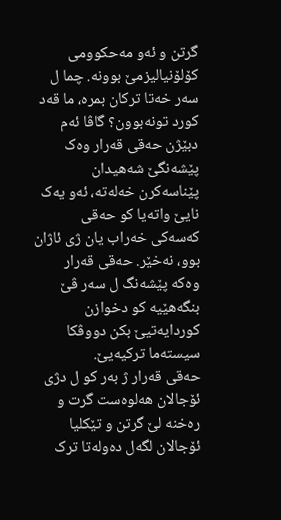گرتن و ئەو مەحکوومی کۆلۆنیالیزمێ بوونە. چما ل سەر خەتا ترکان بمرە، ما قەد کورد تونەبوون؟ گاڤا ئەم دبێژن حەقی قەرار وەک پێشەنگێ شەھیدان پێناسەکرن خەلەتە، ئەو یەک نایێ واتەیا کو حەقی کەسەکی خەراب یان ژی ئاژان بوو، نەخێر. حەقی قەرار وەکە پێشەنگ ل سەر ڤێ بنگەھێیە کو دخوازن کوردایەتیێ بکن دووڤکا سیستەما ترکیەیێ.
حەقی قەرار ژ بەر کو ل دژی ئۆجالان ھەلوەست گرت و رەخنە لێ گرتن و تێکلیا ئۆجالان لگەل دەولەتا ترک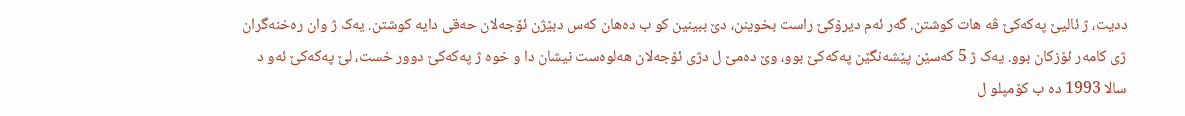ددیت، ژ ئالیێ پەکەکێ ڤە ھات کوشتن. گەر ئەم دیرۆکێ راست بخوینن، دێ ببینین کو ب دەھان کەس دبێژن ئۆجەلان حەقی دایە کوشتن. یەک ژ وان رەخنەگران ژی کامەر ئۆزکان بوو. یەک ژ 5 کەسێن پێشەنگێن پەکەکێ بوو، وێ دەمێ ل دژی ئۆجەلان ھەلوەست نیشان دا و خوە ژ پەکەکێ دوور خست، لێ پەکەکێ ئەو د سالا 1993 دە ب کۆمپلو ل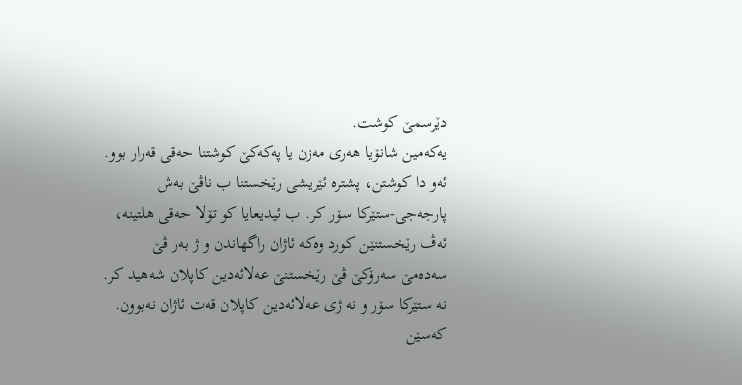دێرسمێ کوشت.
یەکەمین شانۆیا ھەری مەزن یا پەکەکێ کوشتنا حەقی قەرار بوو. ئەو دا کوشتن، پشترە ئێریشی رێخستنا ب ناڤێ بەش پارجەجی-ستێرکا سۆر کر. ب ئیدیعایا کو تۆلا حەقی ھلتینە، ئەڤ رێخستنێن کورد وەکە ئاژان راگهاندن و ژ بەر ڤێ سەدەمێ سەرۆکێ ڤێ رێخستنێ عەلائەدین کاپلان شەھید کر. نە ستێرکا سۆر و نە ژی عەلائەدین کاپلان قەت ئاژان نەبوون. کەسێن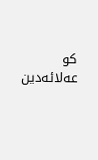کو عەلائەدین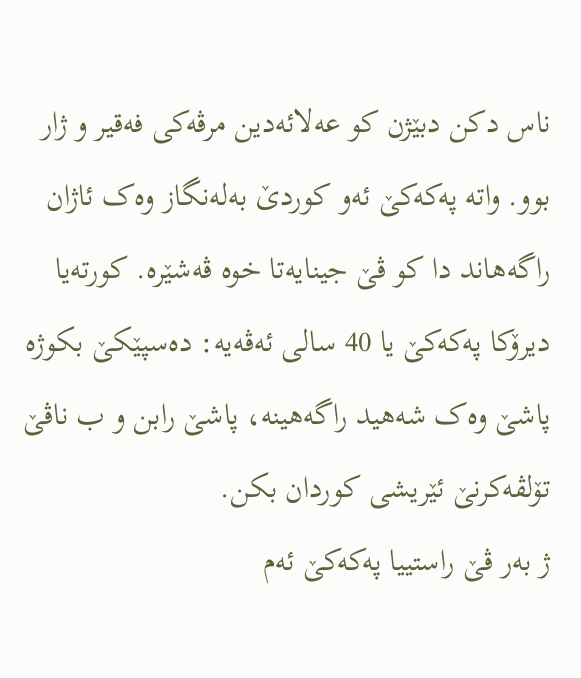ناس دکن دبێژن کو عەلائەدین مرڤەکی فەقیر و ژار بوو. واتە پەکەکێ ئەو کوردێ بەلەنگاز وەک ئاژان راگەهاند دا کو ڤێ جینایەتا خوە ڤەشێرە. کورتەیا دیرۆکا پەکەکێ یا 40 سالی ئەڤەیە: دەسپێکێ بکوژە پاشێ وەک شەھید راگەهینە، پاشێ رابن و ب ناڤێ تۆلڤەکرنێ ئێریشی کوردان بکن.
ژ بەر ڤێ راستییا پەکەکێ ئەم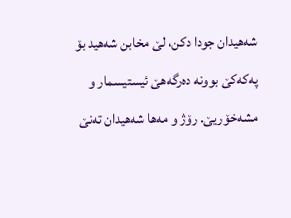شەھیدان جودا دکن، لێ مخابن شەھید بۆ پەکەکێ بوونە دەرگەھێ ئیستیسمار و مشەخۆریێ. رۆژ و مەھا شەھیدان تەنێ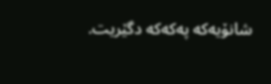شانۆیەکە پەکەکە دگێریت.